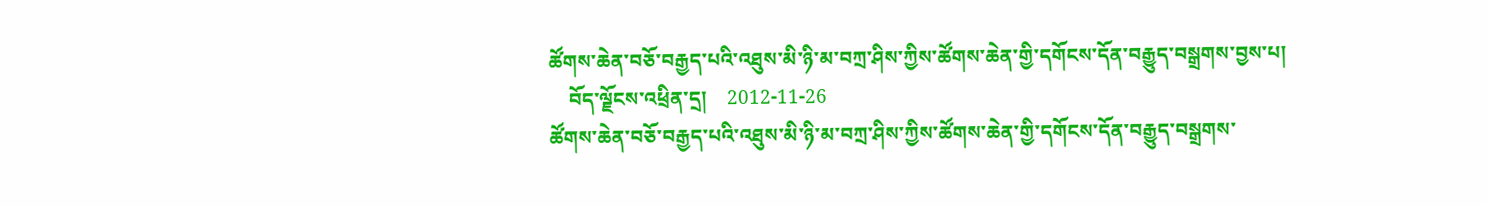ཚོགས་ཆེན་བཅོ་བརྒྱད་པའི་འཐུས་མི་ཉི་མ་བཀྲ་ཤིས་ཀྱིས་ཚོགས་ཆེན་གྱི་དགོངས་དོན་བརྒྱུད་བསྒྲགས་བྱས་པ།
    བོད་ལྗོངས་འཕྲིན་དྲ།    2012-11-26
ཚོགས་ཆེན་བཅོ་བརྒྱད་པའི་འཐུས་མི་ཉི་མ་བཀྲ་ཤིས་ཀྱིས་ཚོགས་ཆེན་གྱི་དགོངས་དོན་བརྒྱུད་བསྒྲགས་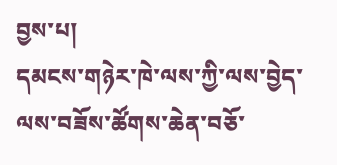བྱས་པ།
དམངས་གཉེར་ཁེ་ལས་ཀྱི་ལས་བྱེད་ལས་བཟོས་ཚོགས་ཆེན་བཅོ་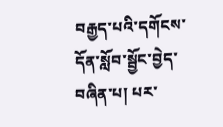བརྒྱད་པའི་དགོངས་དོན་སློབ་སྦྱོང་བྱེད་བཞིན་པ། པར་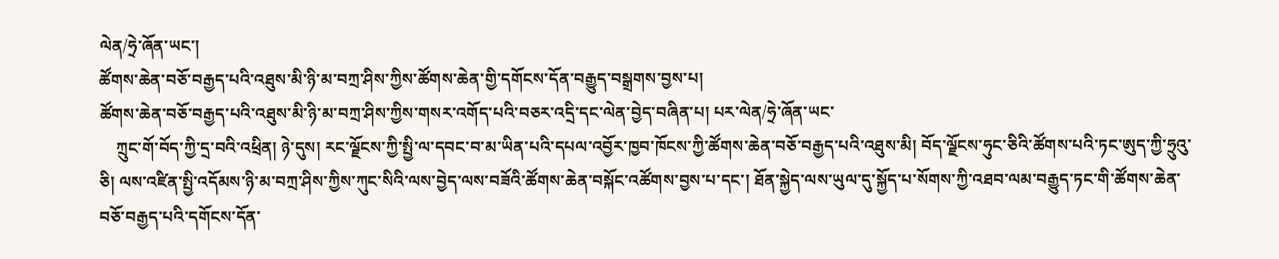ལེན/ཧྲེ་ཞོན་ཡང་།
ཚོགས་ཆེན་བཅོ་བརྒྱད་པའི་འཐུས་མི་ཉི་མ་བཀྲ་ཤིས་ཀྱིས་ཚོགས་ཆེན་གྱི་དགོངས་དོན་བརྒྱུད་བསྒྲགས་བྱས་པ།
ཚོགས་ཆེན་བཅོ་བརྒྱད་པའི་འཐུས་མི་ཉི་མ་བཀྲ་ཤིས་ཀྱིས་གསར་འགོད་པའི་བཅར་འདྲི་དང་ལེན་བྱེད་བཞིན་པ། པར་ལེན/ཧྲེ་ཞོན་ཡང་
    ཀྲུང་གོ་བོད་ཀྱི་དྲ་བའི་འཕྲིན། ཉེ་དུས། རང་ལྗོངས་ཀྱི་སྤྱི་ལ་དབང་བ་མ་ཡིན་པའི་དཔལ་འབྱོར་ཁྱབ་ཁོངས་ཀྱི་ཚོགས་ཆེན་བཅོ་བརྒྱད་པའི་འཐུས་མི། བོད་ལྗོངས་ཧུང་ཅིའི་ཚོགས་པའི་ཏང་ཨུད་ཀྱི་ཧྲུའུ་ཅི། ལས་འཛིན་སྤྱི་འདོམས་ཉི་མ་བཀྲ་ཤིས་ཀྱིས་ཀུང་སིའི་ལས་བྱེད་ལས་བཟོའི་ཚོགས་ཆེན་བསྐོང་འཚོགས་བྱས་པ་དང་། ཐོན་སྐྱེད་ལས་ཡུལ་དུ་སྐྱོད་པ་སོགས་ཀྱི་འཐབ་ལམ་བརྒྱུད་ཏང་གི་ཚོགས་ཆེན་བཅོ་བརྒྱད་པའི་དགོངས་དོན་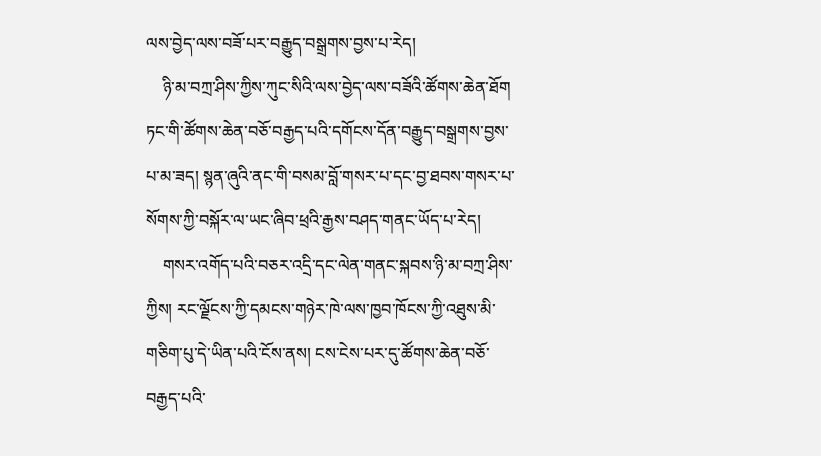ལས་བྱེད་ལས་བཟོ་པར་བརྒྱུད་བསྒྲགས་བྱས་པ་རེད།
    ཉི་མ་བཀྲ་ཤིས་ཀྱིས་ཀུང་སིའི་ལས་བྱེད་ལས་བཟོའི་ཚོགས་ཆེན་ཐོག ཏང་གི་ཚོགས་ཆེན་བཅོ་བརྒྱད་པའི་དགོངས་དོན་བརྒྱུད་བསྒྲགས་བྱས་པ་མ་ཟད། སྙན་ཞུའི་ནང་གི་བསམ་བློ་གསར་པ་དང་བྱ་ཐབས་གསར་པ་སོགས་ཀྱི་བསྐོར་ལ་ཡང་ཞིབ་ཕྲའི་རྒྱས་བཤད་གནང་ཡོད་པ་རེད།
    གསར་འགོད་པའི་བཅར་འདྲི་དང་ལེན་གནང་སྐབས་ཉི་མ་བཀྲ་ཤིས་ཀྱིས། རང་ལྗོངས་ཀྱི་དམངས་གཉེར་ཁེ་ལས་ཁྱབ་ཁོངས་ཀྱི་འཐུས་མི་གཅིག་པུ་དེ་ཡིན་པའི་ངོས་ནས། ངས་ངེས་པར་དུ་ཚོགས་ཆེན་བཅོ་བརྒྱད་པའི་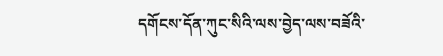དགོངས་དོན་ཀུང་སིའི་ལས་བྱེད་ལས་བཟོའི་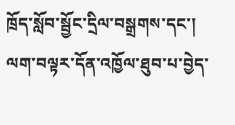ཁྲོད་སློབ་སྦྱོང་དྲིལ་བསྒྲགས་དང་། ལག་བལྟར་དོན་འཁྱོལ་ཐུབ་པ་བྱེད་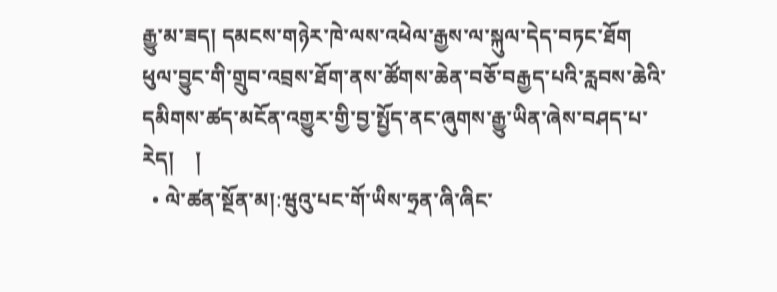རྒྱུ་མ་ཟད། དམངས་གཉེར་ཁེ་ལས་འཕེལ་རྒྱས་ལ་སྐུལ་དེད་བཏང་ཐོག ཕུལ་བྱུང་གི་གྲུབ་འབྲས་ཐོག་ནས་ཚོགས་ཆེན་བཅོ་བརྒྱད་པའི་རླབས་ཆེའི་དམིགས་ཚད་མངོན་འགྱུར་གྱི་བྱ་སྤྱོད་ནང་ཞུགས་རྒྱུ་ཡིན་ཞེས་བཤད་པ་རེད།    །
  • ལེ་ཚན་སྔོན་མ།:ཝུའུ་པང་གོ་ཡིས་ཧྲན་ཞི་ཞིང་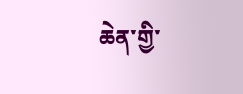ཆེན་གྱི་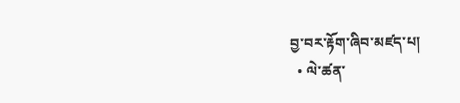བྱ་བར་རྟོག་ཞིབ་མཛད་པ།
  • ལེ་ཚན་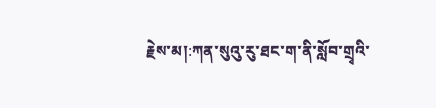རྗེས་མ།:ཀན་སུའུ་རུ་ཐང་ག་ནི་སློབ་གྲྭའི་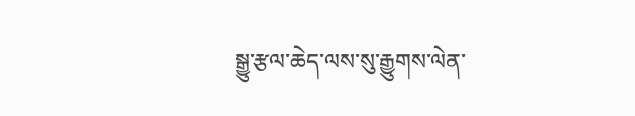སྒྱུ་རྩལ་ཆེད་ལས་སུ་རྒྱུགས་ལེན་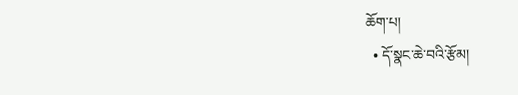ཆོག་པ།
  • དོ་སྣང་ཆེ་བའི་རྩོམ།